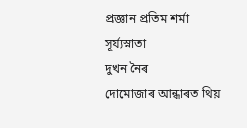প্ৰজ্ঞান প্ৰতিম শৰ্মা
সূৰ্য্যস্নাতা
দুখন নৈৰ
দোমোজাৰ আন্ধাৰত থিয়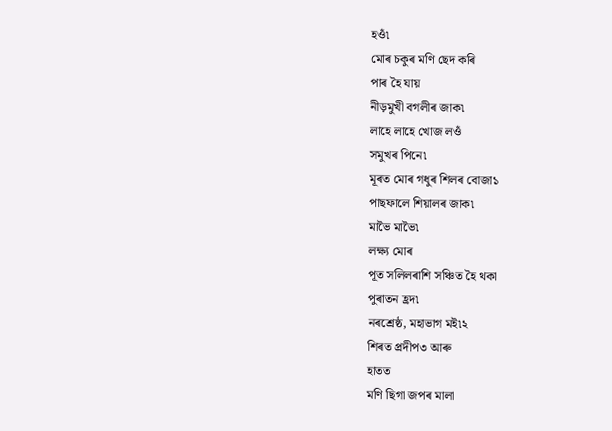হওঁ৷
মোৰ চকুৰ মণি ছেদ কৰি
পাৰ হৈ যায়
নীড়মুখী বগলীৰ জাক৷
লাহে লাহে খোজ লওঁ
সমুখৰ পিনে৷
মূৰত মোৰ গধুৰ শিলৰ বোজা১
পাছফালে শিয়ালৰ জাক৷
মাভৈ মাভৈ৷
লক্ষ্য মোৰ
পূত সলিলৰাশি সঞ্চিত হৈ থকা
পুৰাতন হ্ৰদ৷
নৰশ্ৰেষ্ঠ, মহাভাগ মই৷২
শিৰত প্ৰদীপ৩ আৰু
হাতত
মণি ছিগা জপৰ মালা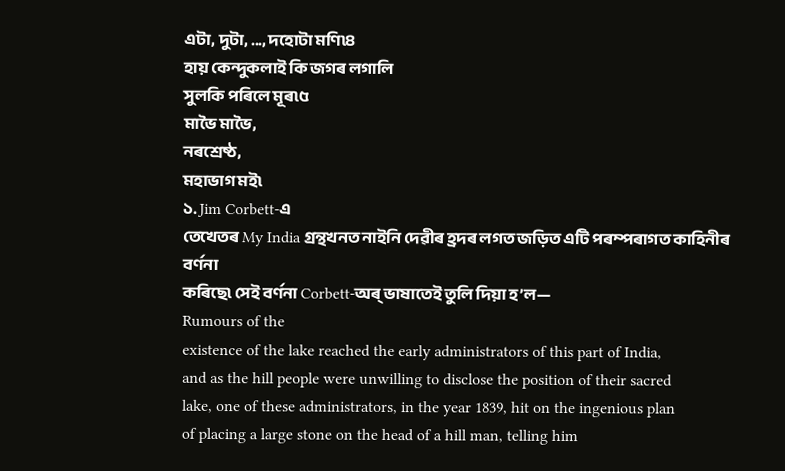এটা, দুটা, ..., দহোটা মণি৷৪
হায় কেন্দুকলাই কি জগৰ লগালি
সুলকি পৰিলে মূৰ৷৫
মাভৈ মাভৈ,
নৰশ্ৰেষ্ঠ,
মহাভাগ মই৷
১. Jim Corbett-এ
তেখেতৰ My India গ্ৰন্থখনত নাইনি দেৱীৰ হ্ৰদৰ লগত জড়িত এটি পৰম্পৰাগত কাহিনীৰ বৰ্ণনা
কৰিছে৷ সেই বৰ্ণনা Corbett-অৰ্ ভাষাতেই তুলি দিয়া হ’ল—
Rumours of the
existence of the lake reached the early administrators of this part of India,
and as the hill people were unwilling to disclose the position of their sacred
lake, one of these administrators, in the year 1839, hit on the ingenious plan
of placing a large stone on the head of a hill man, telling him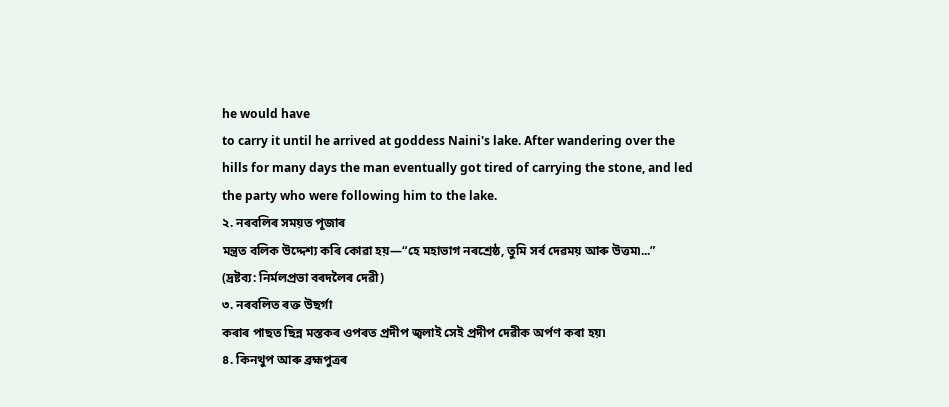he would have
to carry it until he arrived at goddess Naini's lake. After wandering over the
hills for many days the man eventually got tired of carrying the stone, and led
the party who were following him to the lake.
২. নৰবলিৰ সময়ত পূজাৰ
মন্ত্ৰত বলিক উদ্দেশ্য কৰি কোৱা হয়—“হে মহাভাগ নৰশ্ৰেষ্ঠ, তুমি সৰ্ব দেৱময় আৰু উত্তম৷...”
(দ্ৰষ্টব্য: নিৰ্মলপ্ৰভা বৰদলৈৰ দেৱী)
৩. নৰবলিত ৰক্ত উছৰ্গা
কৰাৰ পাছত ছিন্ন মস্তকৰ ওপৰত প্ৰদীপ জ্বলাই সেই প্ৰদীপ দেৱীক অৰ্পণ কৰা হয়৷
৪. কিনথুপ আৰু ব্ৰহ্মপুত্ৰৰ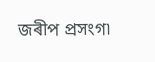জৰীপ প্ৰসংগ৷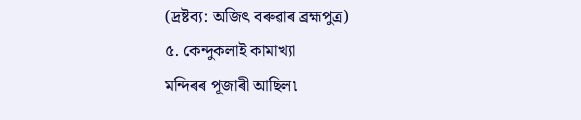(দ্ৰষ্টব্য: অজিৎ বৰুৱাৰ ব্ৰহ্মপুত্ৰ)
৫. কেন্দুকলাই কামাখ্যা
মন্দিৰৰ পূজাৰী আছিল৷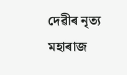দেৱীৰ নৃত্য মহাৰাজ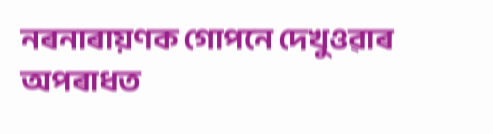নৰনাৰায়ণক গোপনে দেখুওৱাৰ অপৰাধত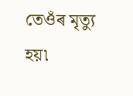তেওঁৰ মৃত্যু
হয়৷